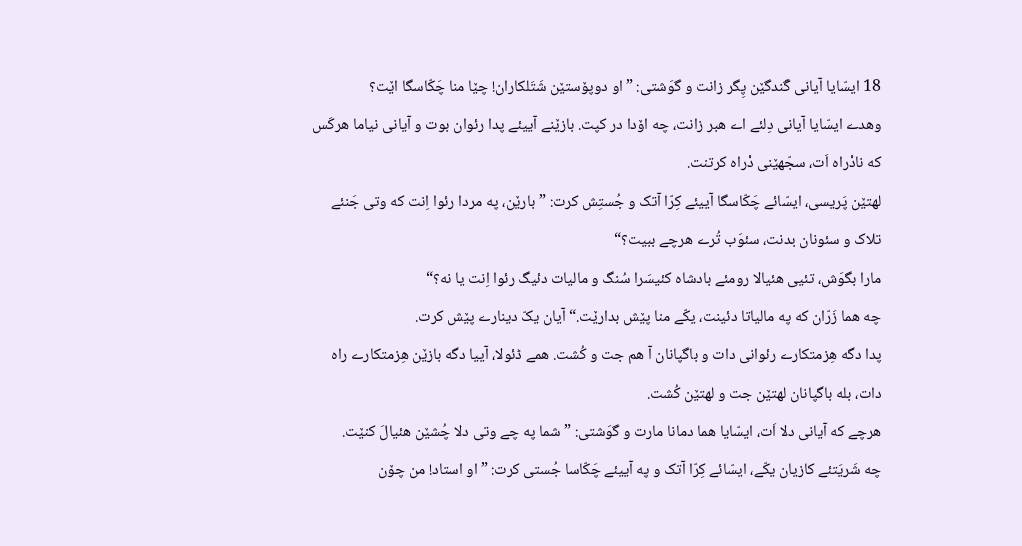18 ایسّایا آیانی گَندگێن پِگر زانت و گوَشتی: ”او دوپۆستێن شَتَلکاران! چێا منا چَکّاسگا اێت؟
وهدے ایسّایا آیانی دِلئے اے هبر زانت، چه اۆدا در کپت. بازێنے آییئے پدا رئوان بوت و آیانی نیاما هرکَس که نادْراه اَت، سجّهێنی دْراه کرتنت.
لهتێن پَریسی، ایسّائے چَکّاسگا آییئے کِرّا آتک و جُستِش کرت: ”بارێن، په مردا رئوا اِنت که وتی جَنئے تلاک و سئونان بدنت، سئوَب تُرے هرچے ببیت؟“
مارا بگوَش، تئیی هئیالا رومئے بادشاه کئیسَرا سُنگ و مالیات دئیگ رئوا اِنت یا نه؟“
چه هما زَرّان که په مالیاتا دئینت، یکّے منا پێش بدارێت.“ آیان یکّ دینارے پێش کرت.
پدا دگه هِزمتکارے رئوانی دات و باگپانان آ هم جت و کُشت. همے ڈئولا، آییا دگه بازێن هِزمتکارے راه دات، بله باگپانان لهتێن جت و لهتێن کُشت.
هرچے که آیانی دلا اَت، ایسّایا هما دمانا مارت و گوَشتی: ”شما په چے وتی دلا چُشێن هئیالَ کنێت.
چه شَریَتئے کازیان یکّے، ایسّائے کِرّا آتک و په آییئے چَکّاسا جُستی کرت: ”او استاد! من چۆن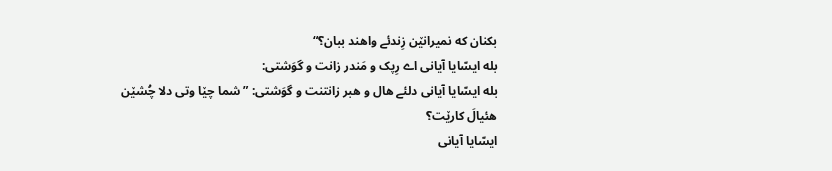بکنان که نمیرانێن زِندئے واهند ببان؟“
بله ایسّایا آیانی اے رِپک و مَندر زانت و گوَشتی:
بله ایسّایا آیانی دلئے هال و هبر زانتنت و گوَشتی: ”شما چێا وتی دلا چُشێن هئیالَ کارێت؟
ایسّایا آیانی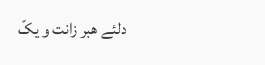دلئے هبر زانت و یکّ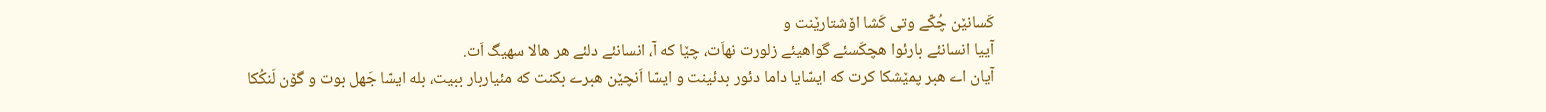کَسانێن چُکّے وتی کَشا اۆشتارێنت و
آییا انسانئے بارئوا هچکَسئے گواهیئے زلورت نهاَت، چێا که آ، انسانئے دلئے هر هالا سهیگ اَت.
آیان اے هبر پمێشکا کرت که ایسّایا داما دئور بدئینت و ایسّا اَنچێن هبرے بکنت که مئیاربار ببیت، بله ایسّا جَهل بوت و گۆن لَنکُکا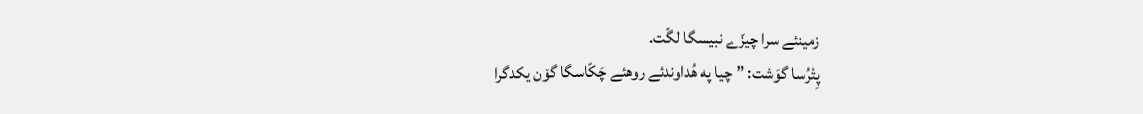زمینئے سرا چیزّے نبیسگا لگّت.
پِتْرُسا گوَشت: ”چیا په هُداوندئے روهئے چَکّاسگا گۆن یکدگرا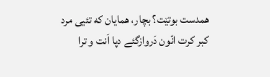همدست بوتێت؟ بچار، همایان که تئیی مرد کبر کرت انّون دَروازگئے دپا اَنت و ترا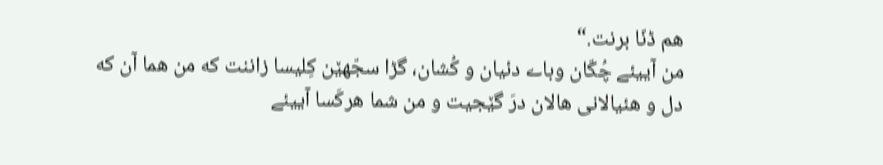هم ڈنّا برنت.“
من آییئے چُکّان وباے دئیان و کُشان، گڑا سجّهێن کِلیسا زاننت که من هما آن که دل و هئیالانی هالان درَ گێجیت و من شما هرکَسا آییئے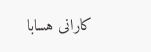کارانی هسابا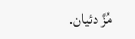مُزَّ دئیان.